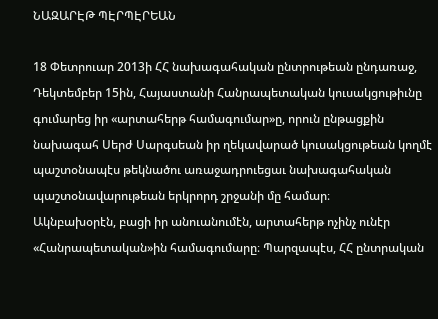ՆԱԶԱՐԷԹ ՊԷՐՊԷՐԵԱՆ

18 Փետրուար 2013ի ՀՀ նախագահական ընտրութեան ընդառաջ, Դեկտեմբեր 15ին, Հայաստանի Հանրապետական կուսակցութիւնը գումարեց իր «արտահերթ համագումար»ը, որուն ընթացքին նախագահ Սերժ Սարգսեան իր ղեկավարած կուսակցութեան կողմէ պաշտօնապէս թեկնածու առաջադրուեցաւ նախագահական պաշտօնավարութեան երկրորդ շրջանի մը համար։
Ակնբախօրէն, բացի իր անուանումէն, արտահերթ ոչինչ ունէր «Հանրապետական»ին համագումարը։ Պարզապէս, ՀՀ ընտրական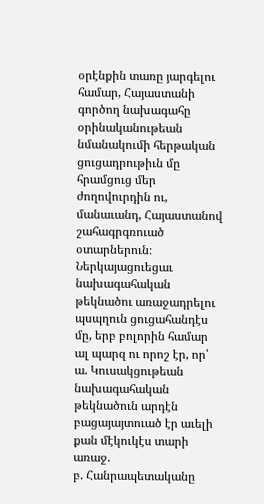օրէնքին տառը յարգելու համար, Հայաստանի գործող նախագահը օրինականութեան նմանակումի հերթական ցուցադրութիւն մը հրամցուց մեր ժողովուրդին ու, մանաւանդ, Հայաստանով շահագրգռուած օտարներուն։
Ներկայացուեցաւ նախագահական թեկնածու առաջադրելու պսպղուն ցուցահանդէս մը, երբ բոլորին համար ալ պարզ ու որոշ էր, որ՝
ա. Կուսակցութեան նախագահական թեկնածուն արդէն բացայայտուած էր աւելի քան մէկուկէս տարի առաջ.
բ. Հանրապետականը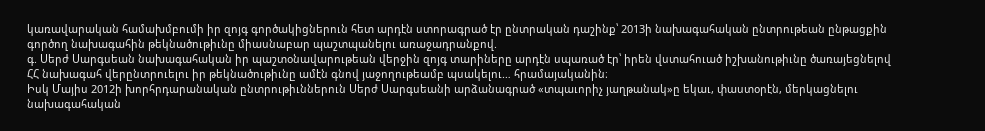կառավարական համախմբումի իր զոյգ գործակիցներուն հետ արդէն ստորագրած էր ընտրական դաշինք՝ 2013ի նախագահական ընտրութեան ընթացքին գործող նախագահին թեկնածութիւնը միասնաբար պաշտպանելու առաջադրանքով.
գ. Սերժ Սարգսեան նախագահական իր պաշտօնավարութեան վերջին զոյգ տարիները արդէն սպառած էր՝ իրեն վստահուած իշխանութիւնը ծառայեցնելով ՀՀ նախագահ վերընտրուելու իր թեկնածութիւնը ամէն գնով յաջողութեամբ պսակելու… հրամայականին։
Իսկ Մայիս 2012ի խորհրդարանական ընտրութիւններուն Սերժ Սարգսեանի արձանագրած «տպաւորիչ յաղթանակ»ը եկաւ, փաստօրէն, մերկացնելու նախագահական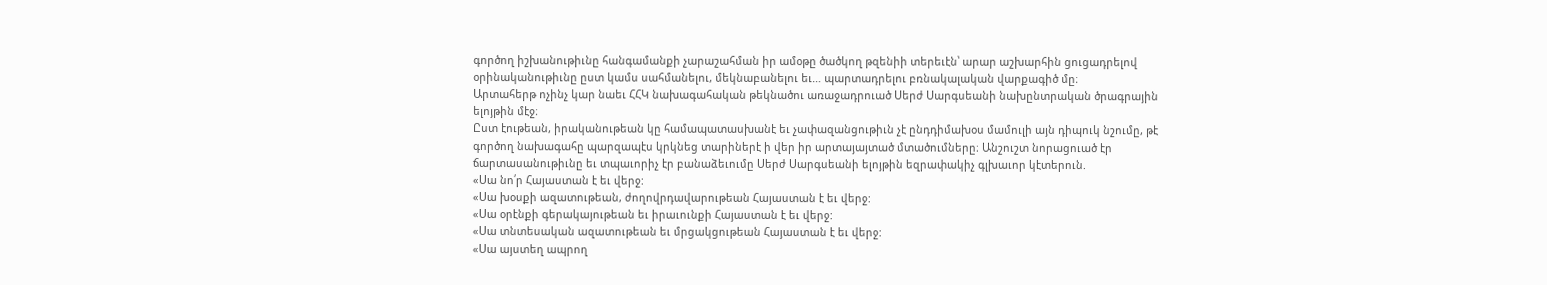գործող իշխանութիւնը հանգամանքի չարաշահման իր ամօթը ծածկող թզենիի տերեւէն՝ արար աշխարհին ցուցադրելով օրինականութիւնը ըստ կամս սահմանելու, մեկնաբանելու եւ… պարտադրելու բռնակալական վարքագիծ մը։
Արտահերթ ոչինչ կար նաեւ ՀՀԿ նախագահական թեկնածու առաջադրուած Սերժ Սարգսեանի նախընտրական ծրագրային ելոյթին մէջ։
Ըստ էութեան, իրականութեան կը համապատասխանէ եւ չափազանցութիւն չէ ընդդիմախօս մամուլի այն դիպուկ նշումը, թէ գործող նախագահը պարզապէս կրկնեց տարիներէ ի վեր իր արտայայտած մտածումները։ Անշուշտ նորացուած էր ճարտասանութիւնը եւ տպաւորիչ էր բանաձեւումը Սերժ Սարգսեանի ելոյթին եզրափակիչ գլխաւոր կէտերուն.
«Սա նո՛ր Հայաստան է եւ վերջ:
«Սա խօսքի ազատութեան, ժողովրդավարութեան Հայաստան է եւ վերջ:
«Սա օրէնքի գերակայութեան եւ իրաւունքի Հայաստան է եւ վերջ:
«Սա տնտեսական ազատութեան եւ մրցակցութեան Հայաստան է եւ վերջ:
«Սա այստեղ ապրող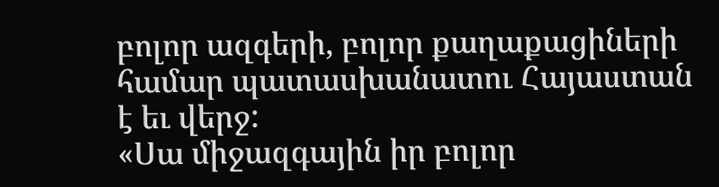բոլոր ազգերի, բոլոր քաղաքացիների համար պատասխանատու Հայաստան է եւ վերջ:
«Սա միջազգային իր բոլոր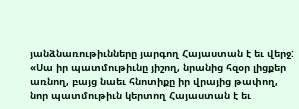յանձնառութիւնները յարգող Հայաստան է եւ վերջ:
«Սա իր պատմութիւնը յիշող, նրանից հզօր լիցքեր առնող, բայց նաեւ հնոտիքը իր վրայից թափող, նոր պատմութիւն կերտող Հայաստան է եւ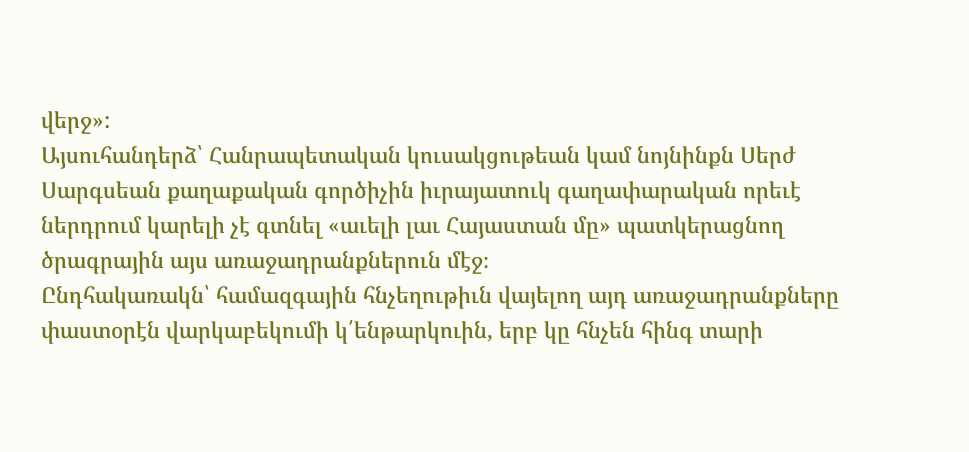վերջ»:
Այսուհանդերձ՝ Հանրապետական կուսակցութեան կամ նոյնինքն Սերժ Սարգսեան քաղաքական գործիչին իւրայատուկ գաղափարական որեւէ ներդրում կարելի չէ գտնել «աւելի լաւ Հայաստան մը» պատկերացնող ծրագրային այս առաջադրանքներուն մէջ։
Ընդհակառակն՝ համազգային հնչեղութիւն վայելող այդ առաջադրանքները փաստօրէն վարկաբեկումի կ՛ենթարկուին, երբ կը հնչեն հինգ տարի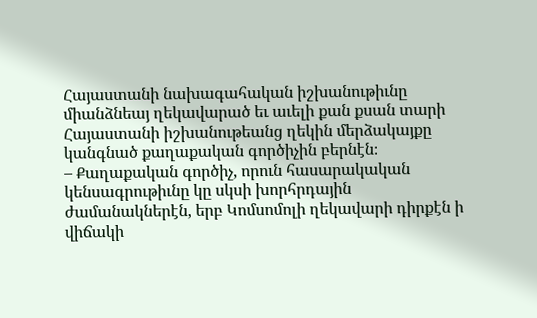Հայաստանի նախագահական իշխանութիւնը միանձնեայ ղեկավարած եւ աւելի քան քսան տարի Հայաստանի իշխանութեանց ղեկին մերձակայքը կանգնած քաղաքական գործիչին բերնէն։
– Քաղաքական գործիչ, որուն հասարակական կենսագրութիւնը կը սկսի խորհրդային ժամանակներէն, երբ Կոմսոմոլի ղեկավարի դիրքէն ի վիճակի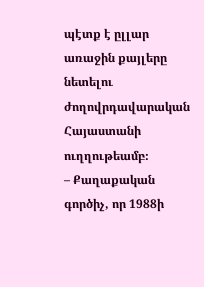պէտք է ըլլար առաջին քայլերը նետելու ժողովրդավարական Հայաստանի ուղղութեամբ։
– Քաղաքական գործիչ, որ 1988ի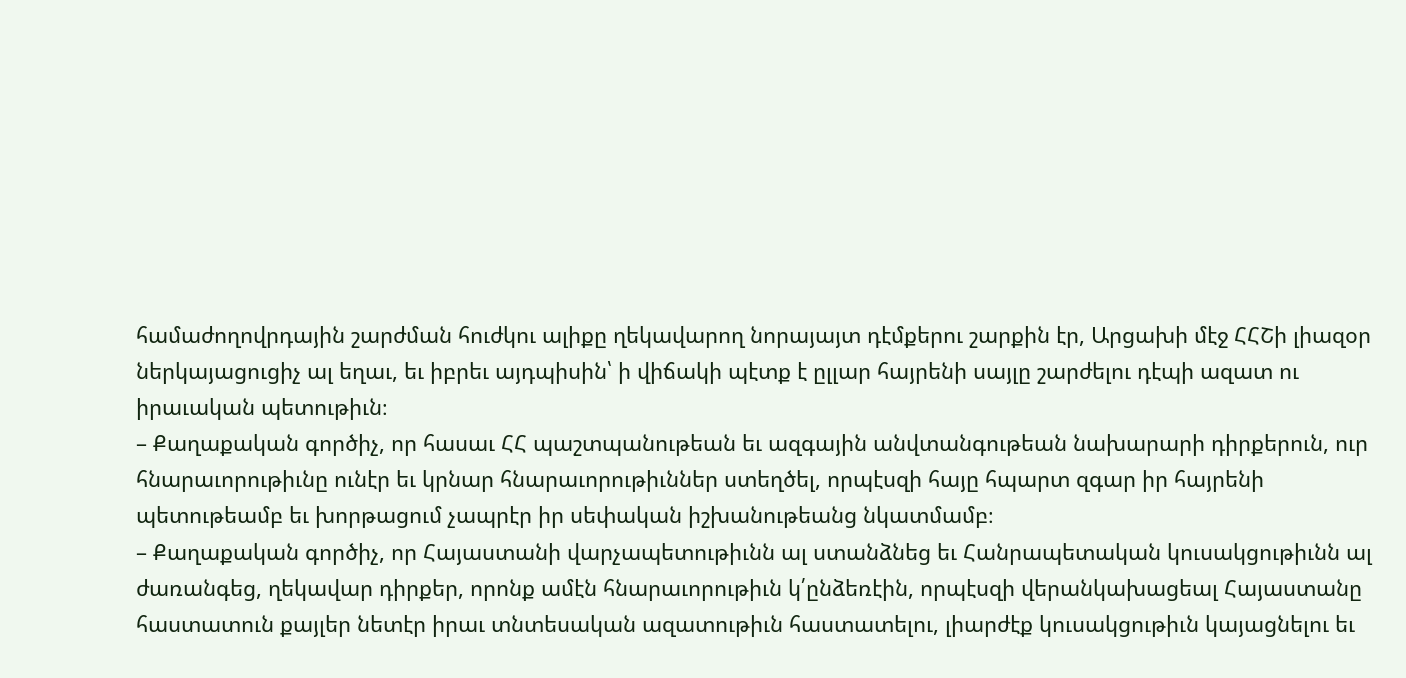համաժողովրդային շարժման հուժկու ալիքը ղեկավարող նորայայտ դէմքերու շարքին էր, Արցախի մէջ ՀՀՇի լիազօր ներկայացուցիչ ալ եղաւ, եւ իբրեւ այդպիսին՝ ի վիճակի պէտք է ըլլար հայրենի սայլը շարժելու դէպի ազատ ու իրաւական պետութիւն։
– Քաղաքական գործիչ, որ հասաւ ՀՀ պաշտպանութեան եւ ազգային անվտանգութեան նախարարի դիրքերուն, ուր հնարաւորութիւնը ունէր եւ կրնար հնարաւորութիւններ ստեղծել, որպէսզի հայը հպարտ զգար իր հայրենի պետութեամբ եւ խորթացում չապրէր իր սեփական իշխանութեանց նկատմամբ։
– Քաղաքական գործիչ, որ Հայաստանի վարչապետութիւնն ալ ստանձնեց եւ Հանրապետական կուսակցութիւնն ալ ժառանգեց, ղեկավար դիրքեր, որոնք ամէն հնարաւորութիւն կ՛ընձեռէին, որպէսզի վերանկախացեալ Հայաստանը հաստատուն քայլեր նետէր իրաւ տնտեսական ազատութիւն հաստատելու, լիարժէք կուսակցութիւն կայացնելու եւ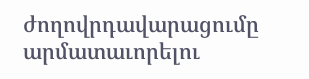ժողովրդավարացումը արմատաւորելու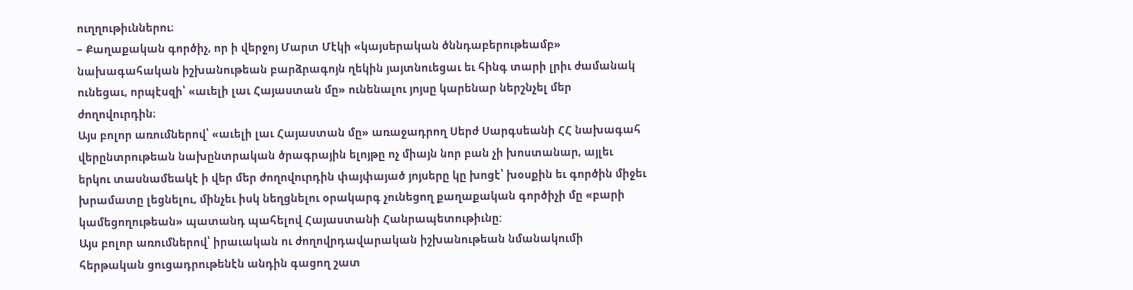ուղղութիւններու։
– Քաղաքական գործիչ, որ ի վերջոյ Մարտ Մէկի «կայսերական ծննդաբերութեամբ» նախագահական իշխանութեան բարձրագոյն ղեկին յայտնուեցաւ եւ հինգ տարի լրիւ ժամանակ ունեցաւ, որպէսզի՝ «աւելի լաւ Հայաստան մը» ունենալու յոյսը կարենար ներշնչել մեր ժողովուրդին։
Այս բոլոր առումներով՝ «աւելի լաւ Հայաստան մը» առաջադրող Սերժ Սարգսեանի ՀՀ նախագահ վերընտրութեան նախընտրական ծրագրային ելոյթը ոչ միայն նոր բան չի խոստանար, այլեւ երկու տասնամեակէ ի վեր մեր ժողովուրդին փայփայած յոյսերը կը խոցէ՝ խօսքին եւ գործին միջեւ խրամատը լեցնելու, մինչեւ իսկ նեղցնելու օրակարգ չունեցող քաղաքական գործիչի մը «բարի կամեցողութեան» պատանդ պահելով Հայաստանի Հանրապետութիւնը:
Այս բոլոր առումներով՝ իրաւական ու ժողովրդավարական իշխանութեան նմանակումի հերթական ցուցադրութենէն անդին գացող շատ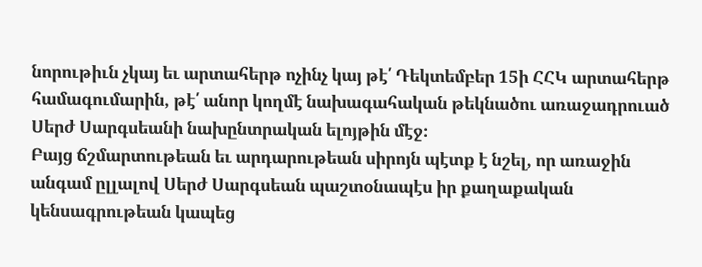նորութիւն չկայ եւ արտահերթ ոչինչ կայ թէ՛ Դեկտեմբեր 15ի ՀՀԿ արտահերթ համագումարին, թէ՛ անոր կողմէ նախագահական թեկնածու առաջադրուած Սերժ Սարգսեանի նախընտրական ելոյթին մէջ։
Բայց ճշմարտութեան եւ արդարութեան սիրոյն պէտք է նշել, որ առաջին անգամ ըլլալով Սերժ Սարգսեան պաշտօնապէս իր քաղաքական կենսագրութեան կապեց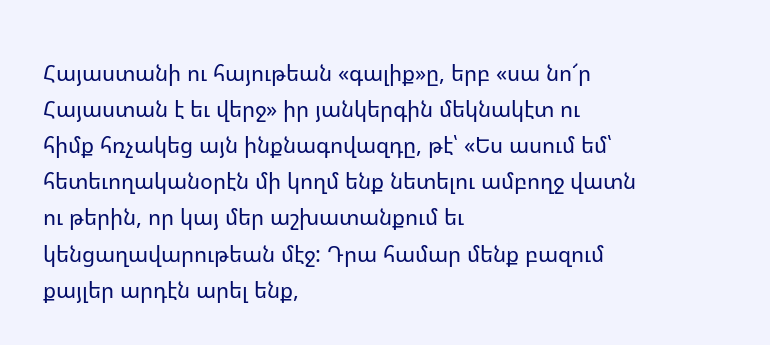Հայաստանի ու հայութեան «գալիք»ը, երբ «սա նո՜ր Հայաստան է եւ վերջ» իր յանկերգին մեկնակէտ ու հիմք հռչակեց այն ինքնագովազդը, թէ՝ «Ես ասում եմ՝ հետեւողականօրէն մի կողմ ենք նետելու ամբողջ վատն ու թերին, որ կայ մեր աշխատանքում եւ կենցաղավարութեան մէջ: Դրա համար մենք բազում քայլեր արդէն արել ենք,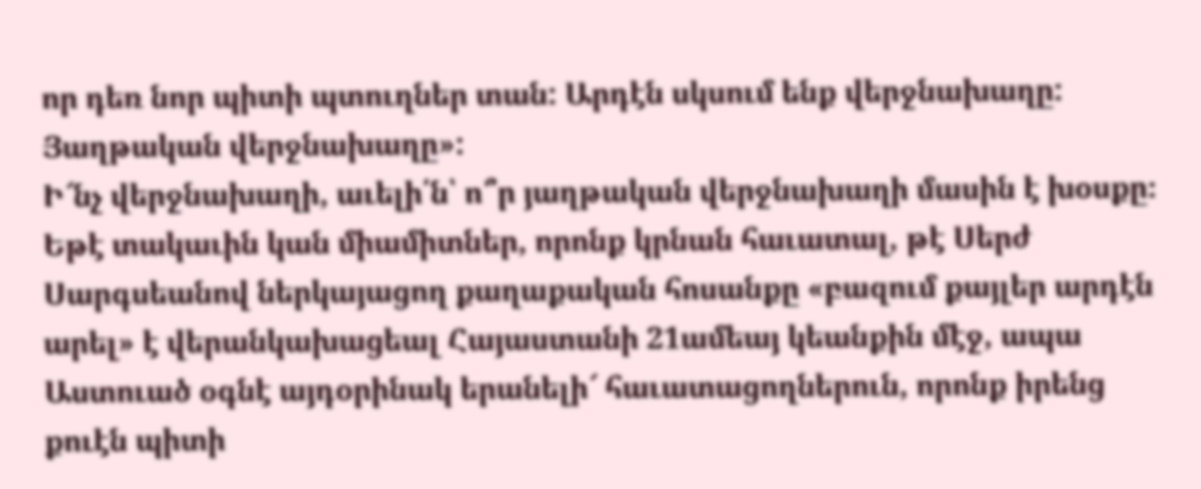որ դեռ նոր պիտի պտուղներ տան: Արդէն սկսում ենք վերջնախաղը: Յաղթական վերջնախաղը»:
Ի՜նչ վերջնախաղի, աւելի՛ն՝ ո՞ր յաղթական վերջնախաղի մասին է խօսքը։
Եթէ տակաւին կան միամիտներ, որոնք կրնան հաւատալ, թէ Սերժ Սարգսեանով ներկայացող քաղաքական հոսանքը «բազում քայլեր արդէն արել» է վերանկախացեալ Հայաստանի 21ամեայ կեանքին մէջ, ապա Աստուած օգնէ այդօրինակ երանելի՜ հաւատացողներուն, որոնք իրենց քուէն պիտի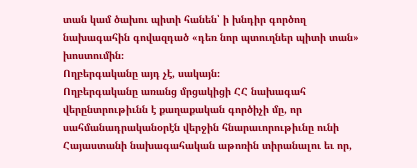տան կամ ծախու պիտի հանեն՝ ի խնդիր գործող նախագահին գովազդած «դեռ նոր պտուղներ պիտի տան» խոստումին։
Ողբերգականը այդ չէ, սակայն։
Ողբերգականը առանց մրցակիցի ՀՀ նախագահ վերընտրութիւնն է քաղաքական գործիչի մը, որ սահմանադրականօրէն վերջին հնարաւորութիւնը ունի Հայաստանի նախագահական աթոռին տիրանալու եւ որ,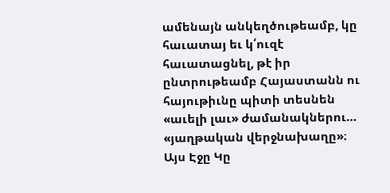ամենայն անկեղծութեամբ, կը հաւատայ եւ կ՛ուզէ հաւատացնել, թէ իր ընտրութեամբ Հայաստանն ու հայութիւնը պիտի տեսնեն «աւելի լաւ» ժամանակներու… «յաղթական վերջնախաղը»։
Այս Էջը Կը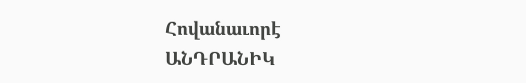Հովանաւորէ
ԱՆԴՐԱՆԻԿ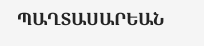ՊԱՂՏԱՍԱՐԵԱՆ